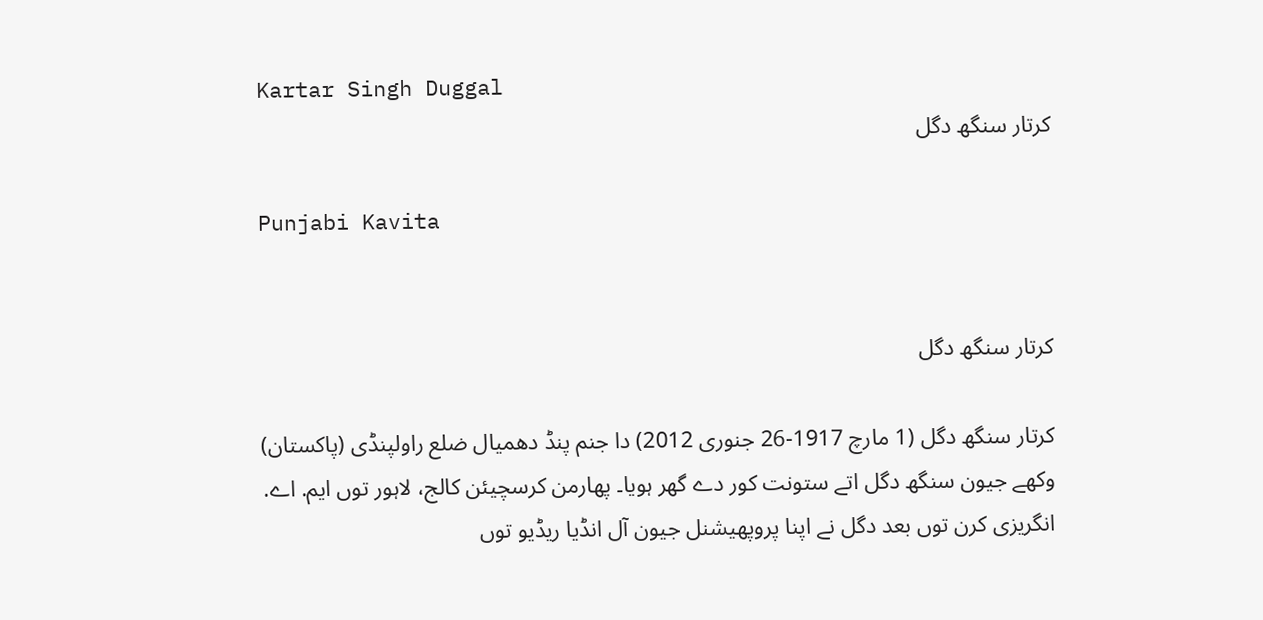Kartar Singh Duggal
کرتار سنگھ دگل

Punjabi Kavita


کرتار سنگھ دگل

کرتار سنگھ دگل (1 مارچ 1917-26 جنوری 2012) دا جنم پنڈ دھمیال ضلع راولپنڈی (پاکستان) وکھے جیون سنگھ دگل اتے ستونت کور دے گھر ہویا۔ پھارمن کرسچیئن کالج، لاہور توں ایم. اے. انگریزی کرن توں بعد دگل نے اپنا پروپھیشنل جیون آل انڈیا ریڈیو توں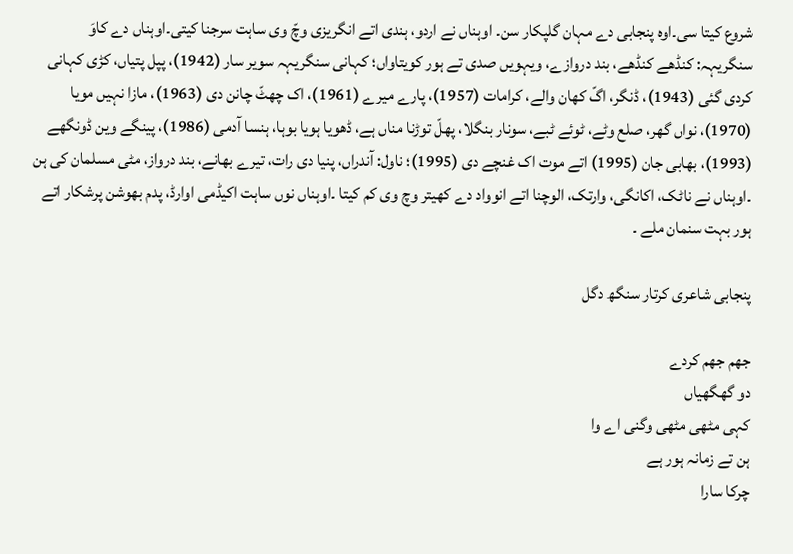شروع کیتا سی۔اوہ پنجابی دے مہان گلپکار سن۔ اوہناں نے اردو، ہندی اتے انگریزی وچّ وی ساہت سرجنا کیتی۔اوہناں دے کاوَ سنگریہہ: کنڈھے کنڈھے، بند دروازے، ویہویں صدی تے ہور کویتاواں؛ کہانی سنگریہہ سویر سار (1942)، پپل پتیاں، کڑی کہانی کردی گئی (1943)، ڈنگر، اگّ کھان والے، کرامات (1957)، پارے میرے (1961)، اک چھٹّ چانن دی (1963)، مازا نہیں مویا (1970)، نواں گھر، صلع وٹے، ٹوئے ٹبے، سونار بنگلا، پھلّ توڑنا مناں ہے، ڈھویا ہویا بوہا، ہنسا آدمی (1986)، پینگے وین ڈونگھے (1993)، بھابی جان (1995) اتے موت اک غنچے دی (1995)؛ ناول: آندراں، پنیا دی رات، تیرے بھانے، بند درواز، مٹی مسلمان کی ہن ۔اوہناں نے ناٹک، اکانگی، وارتک، الوچنا اتے انوواد دے کھیتر وچ وی کم کیتا ۔اوہناں نوں ساہت اکیڈمی اوارڈ، پدم بھوشن پرشکار اتے ہور بہت سنمان ملے ۔

پنجابی شاعری کرتار سنگھ دگل

جھم جھم کردے
دو گھگھیاں
کہی مٹھی مٹھی وگنی اے وا
ہن تے زمانہ ہور ہے
چرکا سارا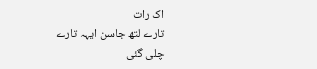اک رات
تارے لتھ جاسن ایہہ تارے
چلی گئی